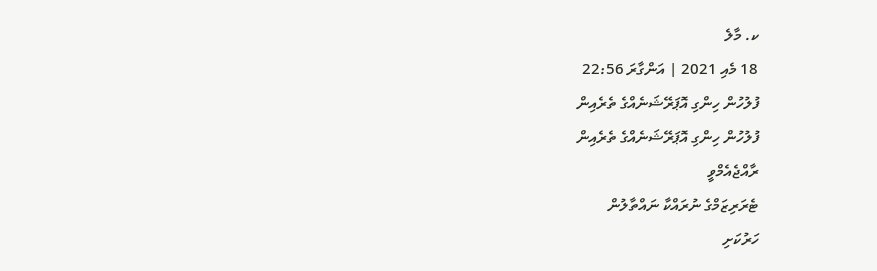ކ. މާލެ
18 މެއި 2021 | އަންގާރަ 22:56
ފުލުހުން ހިންގި އޮޕަރޭޝަނެއްގެ ތެރެއިން
ފުލުހުން ހިންގި އޮޕަރޭޝަނެއްގެ ތެރެއިން
ރާއްޖެއެމްވީ
ޓެރަރިޒަމްގެ ނުރައްކާ ނައްތާލުން
ހަރުކަށި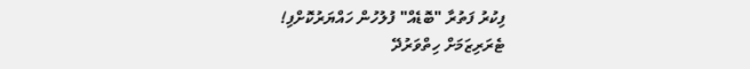ފިކުރު ފަތުރާ "ބޮޑެއް" ފުލުހުން ހައްޔަރުކޮށްފި!
ޓެރަރިޒަމަށް ހިތްވަރުދޭ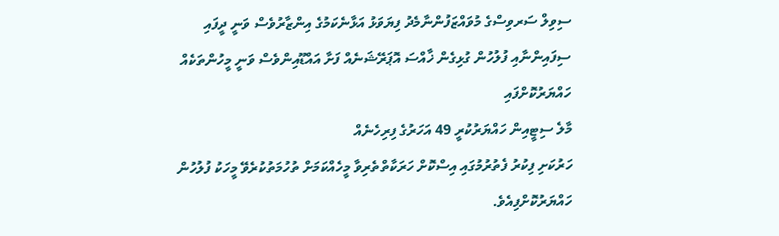ސިވިލް ސަރވިސްގެ މުވައްޒަފުންނާމެދު ފިޔަވަޅު އަޅާނެކަމުގެ އިންޒާރުވެސް ވަނީ ދީފައި
ސިފައިންނާއި ފުލުހުން ގުޅިގެން ޚާއްސަ އޮޕަރޭޝަނެއް ފަށާ އައްޑޫއިންވެސް ވަނީ މީހުންތަކެއް ހައްޔަރުކޮށްފައި
މާލެ ސިޓީއިން ހައްޔަރުކުރީ 49 އަހަރުގެ ފިރިހެނެއް
ހަރުކަށި ފިކުރު ފެތުރުމުގައި އިސްކޮށް ހަރަކާތްތެރިވާ މީހެއްކަމަށް ތުހުމަތުކުރެވޭ މީހަކު ފުލުހުން ހައްޔަރުކޮށްފިއެވެ.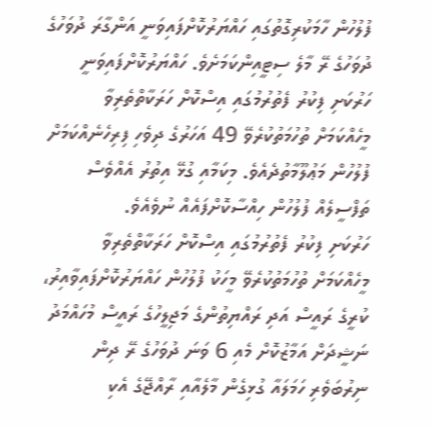ފުލުހުން ހާމަކުރިގޮތުގައި ހައްޔަރުކޮށްފައިވަނީ އަންގާރަ ދުވަހުގެ ދުވަހުގެ ރޭ މާލެ ސިޓީއިންކަމަށެވެ. ހައްޔަރުކޮށްފައިވަނީ ހަރުކަށި ފިކުރު ފެތުރުމުގައި އިސްކޮށް ހަރަކާތްތެރިވާ މީހެއްކަމަށް ތުހުމަތުކުރެވޭ 49 އަހަރުގެ ދިވެހި ފިރިހެނެއްކަމަށް ފުލުހުން މަޢުލޫމާތުދެއެވެ. މިކަމާއި ގުޅޭ އިތުރު އެއްވެސް ތަފްސީލެއް ފުލުހުން ހިއްސާކޮށްފައެއް ނުވެއެވެ.
ހަރުކަށި ފިކުރު ފެތުރުމުގައި އިސްކޮށް ހަރަކާތްތެރިވާ މީހެއްކަމަށް ތުހުމަތުކުރެވޭ މީހަކު ފުލުހުން ހައްޔަރުކޮށްފައިވާއިރު، ކުރީގެ ރައީސް އަދި ރައްޔިތުންގެ މަޖިލީހުގެ ރައީސް މުހައްމަދު ނަޝީދަށް އަމާޒުކޮށް މެއި 6 ވަނަ ދުވަހުގެ ރޭ ދިން ނިރުބަވެރި ހަމަލައާ ގުޅިގެން މާލެއާއި ރާއްޖޭގެ އެކި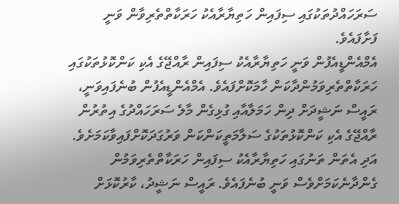ސަރަހައްދުތަކުގައި ސިފައިން ހަތިޔާރާއެކު ހަރަކާތްތެރިވާން ވަނީ ފަށާފައެވެ.
އެމްއެންޑީއެފުން ވަނީ ހަތިޔާރާއެކު ސިފައިން ރާއްޖޭގެ އެކި ކަންކޮޅުތަކުގައި ހަރަކާތްތެރިވަމުންދާކަން ހާމަކޮށްފައެވެ. އެމްއެންޑީއެފުން ބުނެފައިވަނީ، ރައީސް ނަޝީދަށް ދިން ހަމަލާއާއި ގުޅިގެން މާލެ ސަރަހައްދުގެ އިތުރުން ރާއްޖޭގެ އެކި ކަންކޮޅުތަކުގެ ސަލާމަތީކަންކަން ވަރުގަދަކޮށްފައިވާކަމަށެވެ. އަދި އެތަން ތަނުގައި ހަތިޔާރާއެކު ސިފައިން ހަރަކާތްތެރިވަމުން ގެންދާނެކަމަށްވެސް ވަނީ ބުނެފައެވެ. ރައީސް ނަޝީދު، ކާރުކޮޅަށް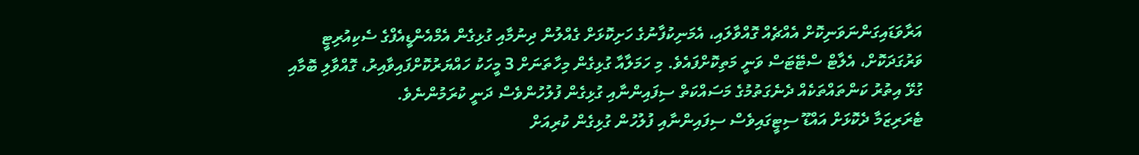އަރާވަޑައިގަންނަވަނިކޮށް އެއްޗެއް ގޮއްވާލައި، އެމަނިކުފާނުގެ ހަށިކޮޅަށް ގެއްލުން ދިނުމާއި ގުޅިގެން އެމްއެންޑީއެފްގެ ސެކިއުރިޓީ ވަރުގަދަކޮށް، އެލާޓް ސްޓޭޓަސް ވަނީ މަތިކޮށްފައެވެ. މި ހަމަލާއާ ގުޅިގެން މިހާތަނަށް 3 މީހަކު ހައްޔަރުކޮށްފައިވާއިރު، ގޮއްވާލި ބޮމާއި ގުޅޭ އިތުރު ކަންތައްތަކެއް ދެނެގަތުމުގެ މަސައްކަތް ސިފައިންނާއި ގުޅިގެން ފުލުހުންވެސް ދަނީ ކުރަމުންނެވެ.
ޓެރަރިޒަމާ ދެކޮޅަށް އައްޑޫ ސިޓީގައިވެސް ސިފައިންނާއި ފުލުހުން ގުޅިގެން ކުރިއަށް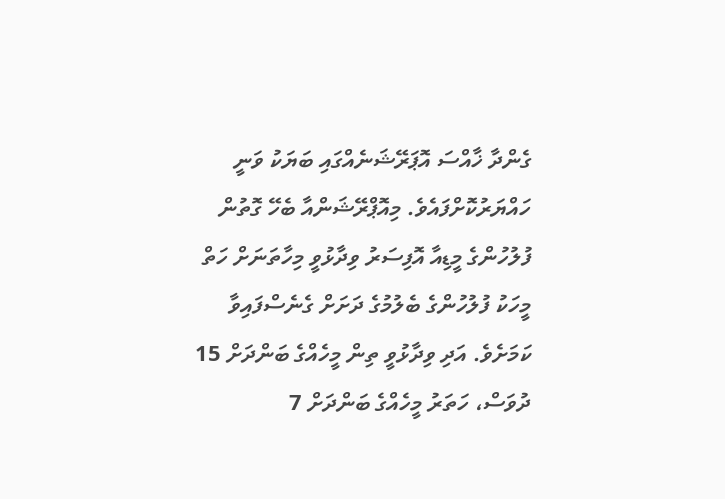ގެންދާ ޚާއްސަ އޮޕަރޭޝަނެއްގައި ބަޔަކު ވަނީ ހައްޔަރުކޮށްފައެވެ. މިއޮޕްރޭޝަންއާ ބެހޭ ގޮތުން ފުލުހުންގެ މީޑިއާ އޮފިސަރު ވިދާޅުވީ މިހާތަނަށް ހަތް މީހަކު ފުލުހުންގެ ބެލުމުގެ ދަށަށް ގެނެސްފައިވާ ކަމަށެވެ. އަދި ވިދާޅުވީ ތިން މީހެއްގެ ބަންދަށް 15 ދުވަސް، ހަތަރު މީހެއްގެ ބަންދަށް 7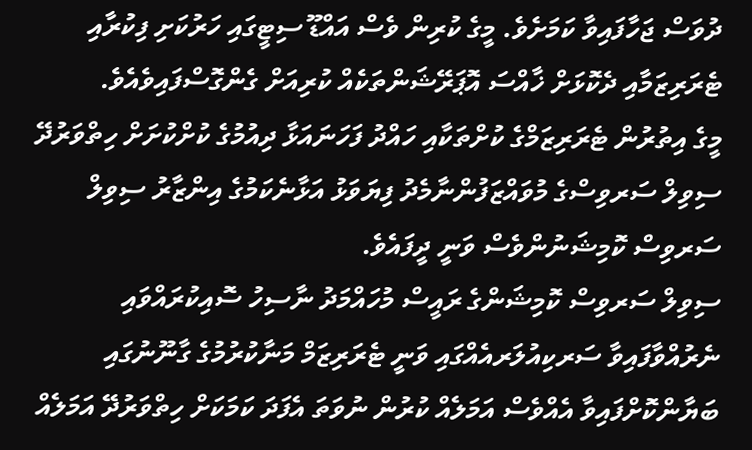ދުވަސް ޖަހާފައިވާ ކަމަށެވެ. މީގެ ކުރިން ވެސް އައްޑޫ ސިޓީގައި ހަރުކަށި ފިކުރާއި ޓެރަރިޒަމާއި ދެކޮޅަށް ޚާއްސަ އޮޕަރޭޝަންތަކެއް ކުރިއަށް ގެންގޮސްފައިވެއެވެ.
މީގެ އިތުރުން ޓެރަރިޒަމްގެ ކުށްތަކާއި ހައްދު ފަހަނައަޅާ ދިއުމުގެ ކުށްކުށަށް ހިތްވަރުދޭ ސިވިލް ސަރވިސްގެ މުވައްޒަފުންނާމެދު ފިޔަވަޅު އަޅާނެކަމުގެ އިންޒާރު ސިވިލް ސަރވިސް ކޮމިޝަނުންވެސް ވަނީ ދީފައެވެ.
ސިވިލް ސަރވިސް ކޮމިޝަންގެ ރައީސް މުހައްމަދު ނާސިހު ސޮއިކުރައްވައި ނެރުއްވާފައިވާ ސަރކިއުލަރއެއްގައި ވަނީ ޓެރަރިޒަމް މަނާކުރުމުގެ ގާނޫނުގައި ބަޔާންކޮށްފައިވާ އެއްވެސް އަމަލެއް ކުރުން ނުވަތަ އެފަދަ ކަމަކަށް ހިތްވަރުދޭ އަމަލެއް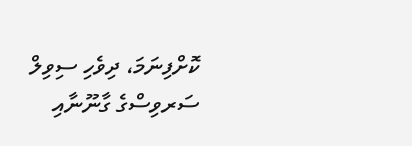ކޮށްފިނަމަ، ދިވެހި ސިވިލް ސަރވިސްގެ ގާނޫނާއި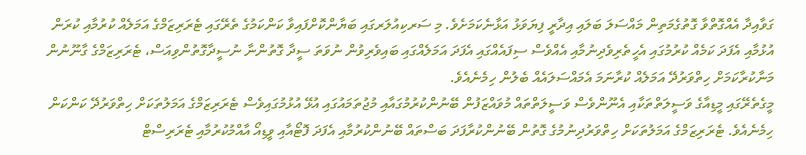ގަވާއިދާ އެއްގޮތްވާ ގޮތުގެމަތިން މައްސަލަ ބަލައި އިދާރީ ފިޔަވަޅު އަޅާނެކަމަށެވެ. މި ސަރކިއުލަރގައި ބަޔާންކޮށްފައިވާ ކަންކަމުގެ ތެރޭގައި ޓެރަރިޒަމްގެ އަމަލެއް ކުރުމާއި ކުރަން އުޅުމާއި އެފަދަ ކަމެއް ކުރުމުގައި އެހީތެރިވެދިނުމާއި އެއްވެސް ސިފައެއްގައި އެފަދަ އަމަލެއްގައި ބައިވެރިވުން ނުވަތަ ސީދާ ގޮތުންނާ ނުސީދާގޮތުންވިއަސް، ޓެރަރިޒަމްގެ ގާނޫނުން މަނާކުރާކަމަށް ހިތްވަރުދޭ އަމަލެއް ކުރާނަމަ އެމައްސަލައެއް ބެލުން ހިމެނެއެވެ.
މީގެތެރޭގައި މީޑިއާގެ ވަސީލަތްތަކާއި އެނޫންވެސް ވަސީލަތްތައް މުވައްޒަފުން ބޭނުންކުރުމުގައާއި މުޖުތަމައުގައި އުޅޭ އުޅުމުގައިވެސް ޓެރަރިޒަމްގެ އަމަލުތަކަށް ހިތްވަރުދޭ ކަންކަން ހިމެނެއެވެ. ޓެރަރިޒަމްގެ އަމަލުތަކަށް ހިތްވަރުދިނުމުގެ ގޮތުން ބޭނުންކުރާފަދަ ބަސްތައް ބޭނުންކުރުމާއި އެފަދަ ފޮޓޯއާއި ވީޑިއޯ އާއްމުކުރުމާއި ޓެރަރިސްޓް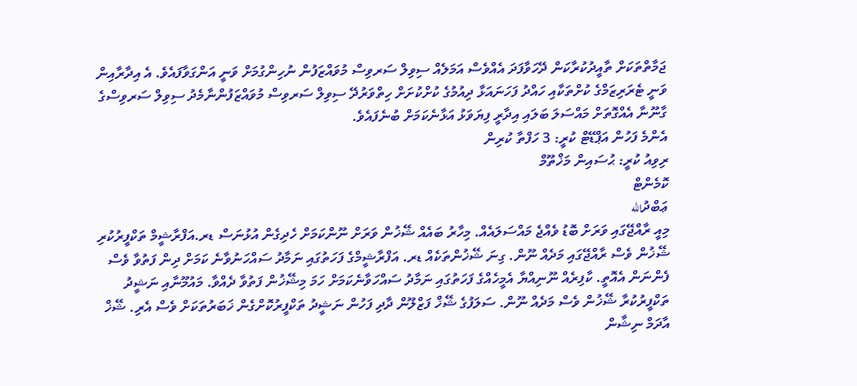ޖަމާތްތަކަށް ތާއީދުކުރާކަން ދޭހަވާފަދަ އެއްވެސް އަމަލެއް ސިވިލް ސަރވިސް މުވައްޒަފުން ނުހިންގުމަށް ވަނީ އަންގަވާފައެވެ. އެ އިދާރާއިން ވަނީ ޓެރަރިޒަމްގެ ކުށްތަކާއި ހައްދު ފަހަނައަޅާ ދިއުމުގެ ކުށްކުށަށް ހިތްވަރުދޭ ސިވިލް ސަރވިސް މުވައްޒަފުންނާމެދު ސިވިލް ސަރވިސްގެ ގާނޫނާ އެއްގޮތަށް މައްސަލަ ބަލައި އިދާރީ ފިޔަވަޅު އަޅާނެކަމަށް ބުނެފައެވެ.
އެންމެ ފަހުން އަޕްޑޭޓް ކުރީ: 3 ހަފްތާ ކުރިން
ރިވިއު ކުރީ: ޙުސައިން މަޚްތޫމް
ކޮމެންޓް
ޢަބްދުالله
މިއީ ރާއްޖޭގައި ވަރަށް ބޮޑު ވެއްޖެ މައްސަލައެއް. މިހާރު ބައެއް ޝޭޚުން ވަރަށް ނޫންކަމަށް ހެދިގެން އުޅުނަސް ޑރ.އަފްރާޝީމް ތަކްފީރުކުރި ޝޭޚުން ވެސް ރާއްޖޭގައި މަދެއް ނޫން. ގިނަ ޝޭޚުންތަކެއް ޑރ. އަފްރާޝީމްގެ ފަހަތުގައި ނަމާދު ސައްހަނުވާނެ ކަމަށް ދިން ފަތުވާ ވެސް ފެންނަން އެއޮތީ. ކާފިރެއް ނޫނިއްޔާ އެމީހެއްގެ ފަހަތުގައި ނަމާދު ސައްހަވާނެކަމަށް ހަމަ މިޝޭޚުން ފަތުވާ ދެއްވާ. މައުމޫނާއި ނަޝީދު ތަކްފީރުކުރާ ޝޭޚުން ވެސް މަދެއް ނޫން. ސަލަފުގެ ޝޭޚް ފަޒްލޫން ދާދި ފަހުން ނަޝީދު ތަކްފީރުކޮށްގެން ޚަބަރުތަކަށް ވެސް އެރި. ޝޭޚް އާދަމް ނިޝާން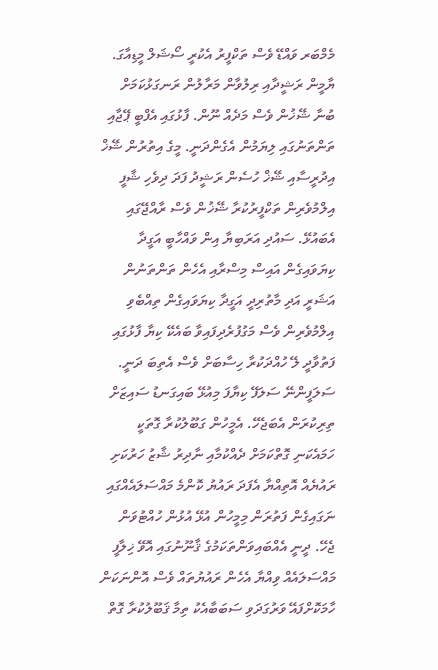މެމްބަރ ވައްޑޭ ވެސް ތަކްފީރު އެކުރީ ސޯޝަލް މީޑިއާގަ. ޔާމީން ރަޝީދާއި ރިލުވާން މަރާލުން ރަނގަޅުކަމަށް ބުނާ ޝޭޚުން ވެސް މަދެއް ނޫން. ފާޅުގައި އެފްބީ ޕޭޖާއި ތަންތަނުގައި ލިޔަމުން އެގެންދަނީ. މީގެ އިތުރުން ޝޭޚް އިދުރީސާއި ޝޭޚް ހުސެން ރަޝީދު ފަދަ ދިވެހި ޝާފީ އިލްމުވެރިން ތަކްފީރުކުރާ ޝޭޚުން ވެސް ރާއްޖޭގައި އެބައުޅޭ. ސައުދި އަރަބިޔާ އިން ވައްހާބީ އަގީދާ ކިޔަވައިގެން އައިސް މިސްރާއި އެހެން ތަންތަނުން އަޝަރީ އަދި މާތުރިދީ އަގީދާ ކިޔަވައިގެން ތިއްބެވި އިލްމުވެރިން ވެސް މަގުފުރެދިފައިވާ ބައެކޭ ކިޔާ ފާޅުގައި ފަތުވާދީ ލޭ ހުއްދަކުރާ ހިސާބަށް ވެސް އެތިބަ ދަނީ. ސަލަފީންނޭ ސަލަފޭ ކިޔާފަ މިއުޅޭ ބައިގަނޑު ސައިޒަށް ތިރިކުރަން އެބަޖެހޭ. އެމީހުން ގަބޫލުކުރާ ގޮތަކީ ހަމައެކަނި ގޮތްކަމަށް ދެއްކުމާއި ނާދިރު ޝާޒު ހަރުކަށި ރައުޔެއް އޮތިއްޔާ އެފަދަ ރައުޔު ކޮންމެ މައްސަލައެއްގައި ނަގައިގެން ފަތުރަން މިމީހުން އުޅޭ އުޅުން ހުއްޓުވަން ޖެހޭ. ދީނީ އެއްބައިވަންތަކަމުގެ ޤާނޫނުގައި އޮވޭ ޚިލާފީ މައްސަލައެއް ވިއްޔާ އެހެން ރައުޔުތައް ވެސް އޮންނަކަން ހާމަކޮށްފައޭ ވަރުގަދަވި ސަބަބާއެކު ތިމާ ޤަބޫލުކުރާ ގޮތް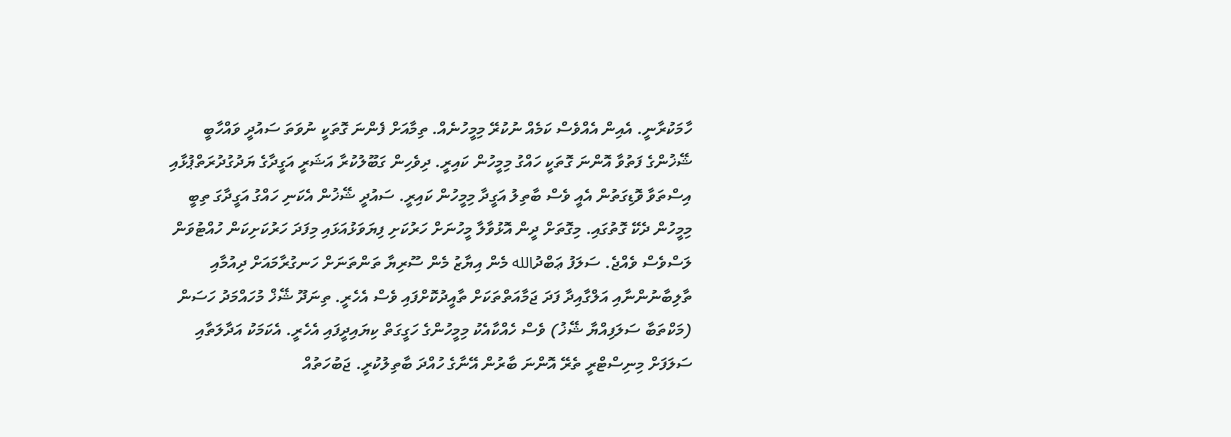ހާމަކުރާނީ. އެއިން އެއްވެސް ކަމެއް ނުކުރޭ މިމީހުނެއް. ތިމާއަށް ފެންނަ ގޮތަކީ ނުވަތަ ސައުދީ ވައްހާބީ ޝޭޚުންގެ ފަތުވާ އޮންނަ ގޮތަކީ ހައްގު މިމީހުން ކައިރީ. ދިވެހިން ގަބޫލުކުރާ އަޝަރީ އަގީދާގެ ޔަދުގުދުރަތްޕުޅާއި އިސްތަވާ ވޮޑިގަތުން އެއީ ވެސް ބާތިލު އަގީދާ މިމީހުން ކައިރީ. ސައުދީ ޝޭޚުން އެކަނި ހައްގު އަގީދާގަ ތިބީ މިމީހުން ދެކޭ ގޮތުގައި. މިގޮތަށް ދީން އޮޅުވާލާ މީހުނަށް ހަރުކަށި ފިޔަވަޅުއަޅައި މިފަދަ ހަރުކަށިކަން ހުއްޓުވަން ލަސްވެސް ވެއްޖެ. ސަލަފު ޢަބްދުالله މެން އިޔާޒު މެން ސޫރިޔާ ތަންތަނަށް ހަނގުރާމައަށް ދިއުމާއި ތާލިބާނުންނާއި އަލްގާއިދާ ފަދަ ޖަމާއަތްތަކަށް ތާއީދުކޮށްފައި ވެސް އެހެރީ. ތިނަދޫ ޝޭޚް މުހައްމަދު ހަސަން (މަކްތަބާ ސަލަފިއްޔާ ޝޭޚު) ވެސް ހެއްކާއެކު މިމީހުންގެ ހަގީގަތް ކިޔައިދީފައި އެހެރީ. އެކަމަކު އަދާލަތާއި ސަލަފަށް މިނިސްޓްރީ ތެރޭ އޮންނަ ބާރުން އޭނާގެ ހުއްދަ ބާތިލުކުރީ. ޖަބުހަތުއް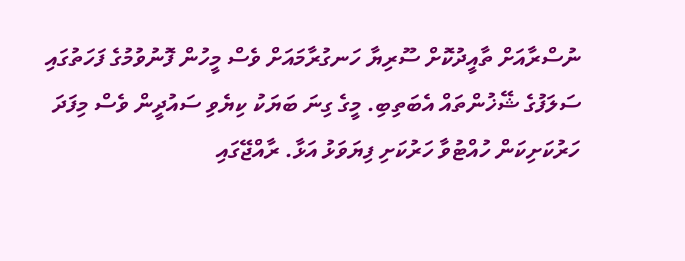ނުސްރާއަށް ތާއީދުކޮށް ސޫރިޔާ ހަނގުރާމައަށް ވެސް މީހުން ފޮނުވުމުގެ ފަހަތުގައި ސަލަފުގެ ޝޭޚުންތައް އެބަތިބި. މީގެ ގިނަ ބަޔަކު ކިޔެވި ސައުދީން ވެސް މިފަދަ ހަރުކަށިކަން ހުއްޓުވާ ހަރުކަށި ފިޔަވަޅު އަޅާ. ރާއްޖޭގައި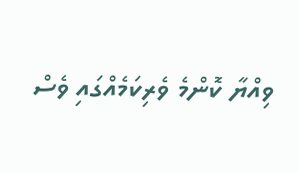ވިއްޔާ ކޮންމެ ވެރިކަމެއްގައި ވެސް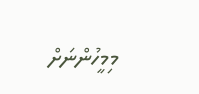މިމީހުންނަށް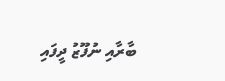ބާރާއި ނުފޫޒު ދީފައި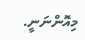މިއޮންނަނީ.